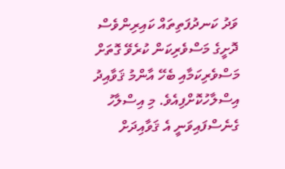ވަދު ކަނދުފަތިތައް ކައިރިންވެސް ދޮށީގެ މަސްވެރިކަން ކުރެވޭ ގޮތަށް މަސްވެރިކަމާއި ބެހޭ އާންމު ޤަވާއިދު އިސްލާހުކޮށްފިއެވެ. މި އިސްލާހު ގެނެސްފައިވަނީ އެ ޤަވާއިދަށް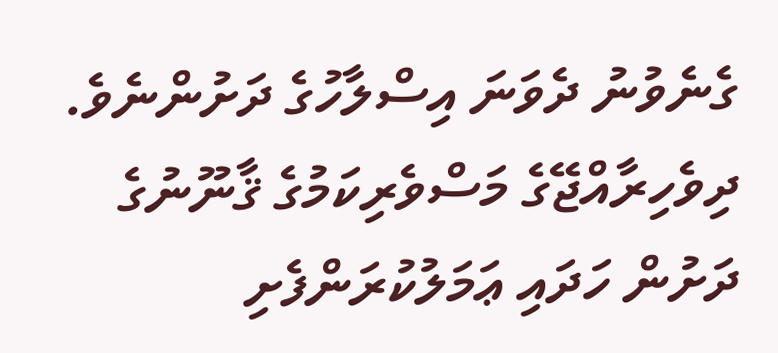ގެނެވުނު ދެވަނަ އިސްލާހުގެ ދަށުންނެވެ.
ދިވެހިރާއްޖޭގެ މަސްވެރިކަމުގެ ޤާނޫނުގެ ދަށުން ހަދައި ޢަމަލުކުރަންފެށި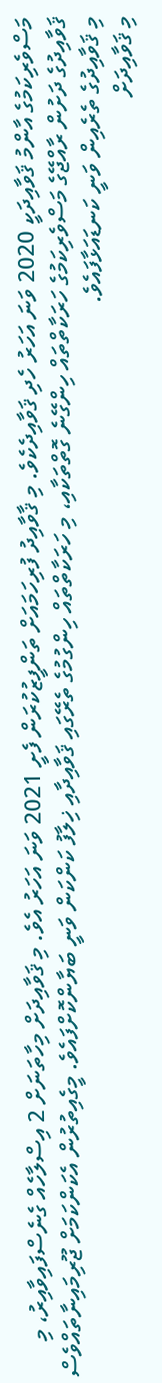މަސްވެރިކަމުގެ އާންމު ޤަވާއިދަކީ 2020 ވަނަ އަހަރު ހެދި ޤަވާއިދެކެވެ. މި ޤާވާއިދު ފުރިހަމައަށް ތަންފީޒުކުރަން ފެށީ 2021 ވަނަ އަހަރު އެވެ. މި ޤަވާއިދަށް މިހާތަނަށް 2 އިސްލާހެއް ގެނެސްފައިވާއިރު، މި ޤަވާއިދުގެ ދަށުން ރާއްޖޭގެ މަސްވެރިކަމުގެ ހަރަކާތްތައް ހިންގޭނެ ގޮތްތަކާއި، މި ހަރަކާތްތައް ހިންގުމުގެ ތެރޭގައި ޤަވާއިދާއި ޚިލާފު ކަންކަން ވަނީ ބަޔާންކޮށްފައެވެ. މީގެއިތުރުން އެކަންކަމަށް ޖޫރިމައިނާތައްވެސް މި ޤަވާއިދުގެ ތެރެއިން ވަނީ ކަނޑައަޅާފައެވެ.
މި ޤަވާއިދަށް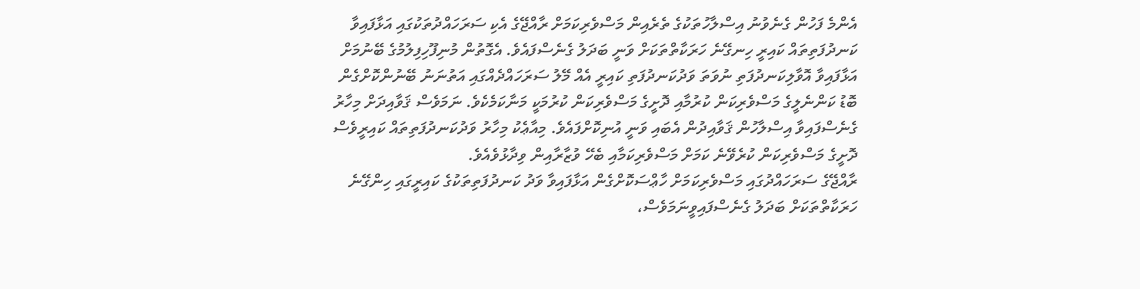އެންމެ ފަހުން ގެނެވުނު އިސްލާހުތަކުގެ ތެރެއިން މަސްވެރިކަމަށް ރާއްޖޭގެ އެކި ސަރަހައްދުތަކުގައި އަޅާފައިވާ ކަނދުފަތިތައް ކައިރީ ހިނގޭނެ ހަރަކާތްތަކަށް ވަނީ ބަދަލު ގެނެސްފައެވެ. އެގޮތުން މުނިފޫހިފިލުމުގެ ބޭނުމަށް އަޅާފައިވާ އޮވާލިކަނދުފަތި ނުވަތަ ވަދުކަނދުފަތި ކައިރީ އެއް މޭލު ސަރަހައްދެއްގައި އަތުނަނު ބޭނުންކޮށްގެން ބޮޑު ކަންނެލީގެ މަސްވެރިކަން ކުރުމާއި ދޮށީގެ މަސްވެރިކަން ކުރުމަކީ މަނާކަމެކެވެ. ނަމަވެސް ޤަވާއިދަށް މިހާރު ގެނެސްފައިވާ އިސްލާހުން ޤަވާއިދުން އެބައި ވަނީ އުނިކޮށްފައެވެ. މިއާޢެކު މިހާރު ވަދުކަނދުފަތިތައް ކައިރީވެސް ދޮށީގެ މަސްވެރިކަން ކުރެވޭނެ ކަމަށް މަސްވެރިކަމާއި ބެހޭ ވުޒާރާއިން ވިދާޅުވެއެވެ.
ރާއްޖޭގެ ސަރަހައްދުގައި މަސްވެރިކަމަށް ހާޢްސަކޮށްގެން އަޅާފައިވާ ވަދު ކަނދުފަތިތަކުގެ ކައިރީގައި ހިންގޭނެ ހަރަކާތްތަކަށް ބަދަލު ގެނެސްފައިވީނަމަވެސް،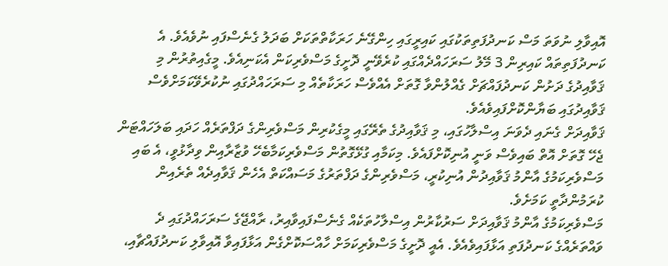އޮއިވާލި ނުވަތަ މަސް ކަނދުފަތިތަކުގައި ކައިރީގައި ހިންގޭނެ ހަރަކާތްތަކަށް ބަދަލު ގެނެސްފައި ނުވެއެވެ. އެ ކަނދުފަތިތައް ކައިރިން 3 މޭލު ސަރަހައްދެއްގައި ކުރެވޭނީ ދޮށީގެ މަސްވެރިކަން އެކަނިއެވެ. މީގެއިތުރުން މި ޤަވާއިދުގެ ދަށުން ކަނދުފައްޗަށް ގެއްލުންވާ ގޮތަށް އެއްވެސް ހަރަކާތެއް މި ސަރަހައްދުގައި ނުކުރެވޭކަމަށްވެސް ޤަވާއިދުގައި ބަޔާންކޮށްފައިވެއެވެ.
ޤަވާއިދަށް ގެނައި ދެވަނަ އިސްލާހުގައި، މި ޤަވާއިދުގެ ތެރޭގައި މީގެކުރިން މަސްވެރިންގެ ދަފްތަރެއް ހަދައި ބަލަހައްޓަން ޖެހޭ ގޮތަށް އޮތް ބައިވެސް ވަނީ އުނިކޮށްފައެވެ. މިކަމާއި ގުޅޭގޮތުން މަސްވެރިކަމާބެހޭ ވުޒާރާއިން ވިދާޅުވީ، އެ ބައި މަސްވެރިކަމުގެ އާންމު ޤަވާއިދުން އުނިކުރީ، މަސްވެރިންގެ ދަފްތަރުގެ މަސައްކަތް އެހެން ޤަވާއިދެއް ތެރެއިން ކުރަމުންދާތީ ކަމަށެވެ.
މަސްވެރިކަމުގެ އާންމު ޤަވާއިދަށް ސަރުކާރުން އިސްލާހުތަކެއް ގެނެސްފައިވާއިރު، ރާއްޖޭގެ ސަރަހައްދުގައި ދެ ވައްތަރެއްގެ ކަނދުފަތި އަޅާފައިވެއެވެ. އެއީ ދޮށީގެ މަސްވެރިކަމަށް ހާއްސަކޮށްގެން އަޅާފައިވާ އޮއިވާލި ކަނދުފައްޗާއި،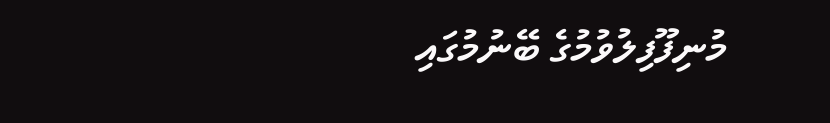މުނިފޫފިލުވުމުގެ ބޭނުމުގައި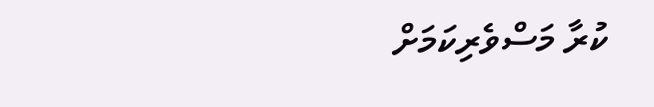ކުރާ މަސްވެރިކަމަށް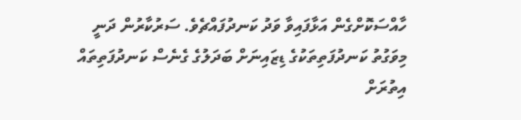ހާއްސަކޮށްގެން އަޅާފައިވާ ވަދު ކަނދުފައްޗެވެ. ސަރުކާރުން ދަނީ މިވަގުތު ކަނދުފަތިތަކުގެ ޑިޒައިނަށް ބަދަލުގެ ގެނެސް ކަނދުފަތިތައް އިތުރަށް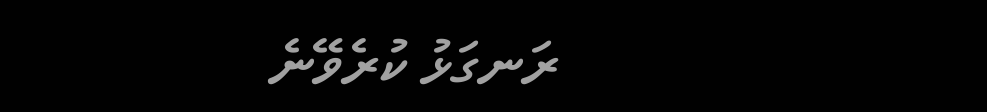ރަނގަޅު ކުރެވޭނެ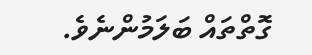ގޮތްތައް ބަލަމުންނެވެ.